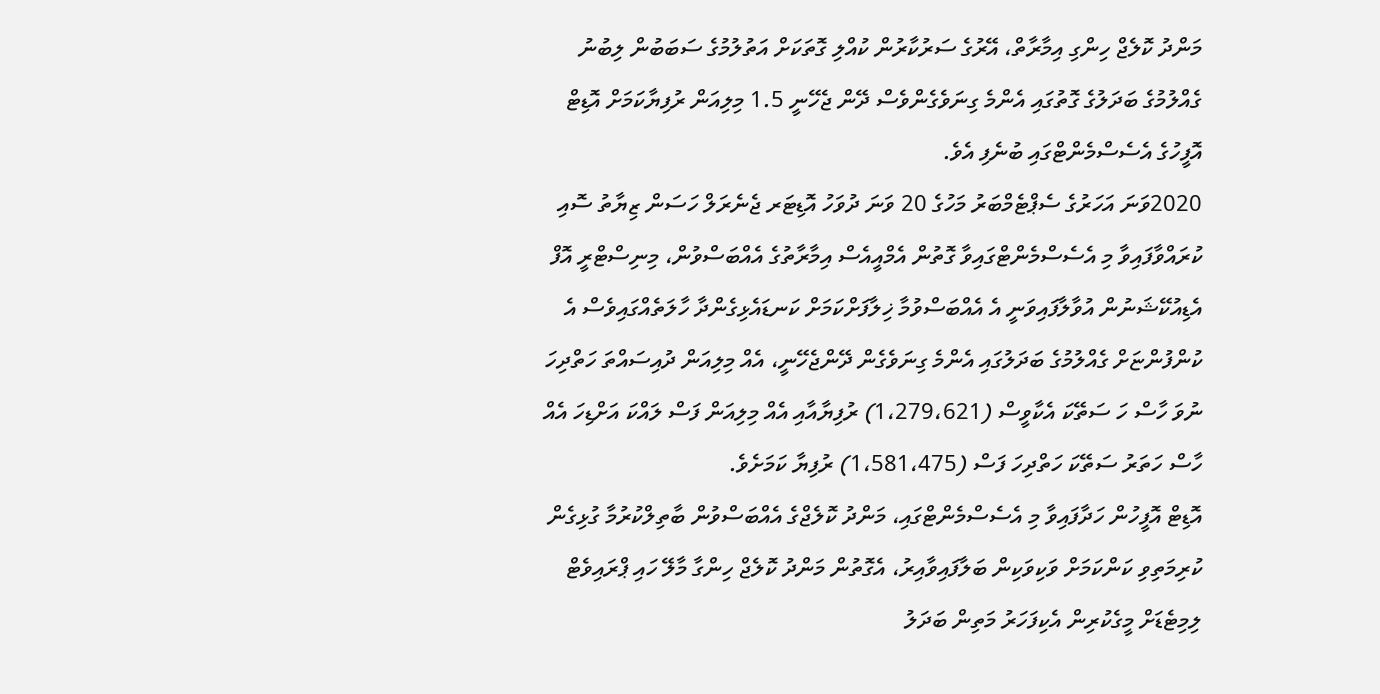މަންދު ކޮލެޖް ހިންގި އިމާރާތް، އޭރުގެ ސަރުކާރުން ކުއްލި ގޮތަކަށް އަތުލުމުގެ ސަބަބުން ލިބުނު ގެއްލުމުގެ ބަދަލުގެ ގޮތުގައި އެންމެ ގިނަވެގެންވެސް ދޭން ޖެހޭނީ 1.5 މިލިއަން ރުފިޔާކަމަށް އޮޑިޓް އޮފީހުގެ އެސެސްމެންޓްގައި ބުނެފި އެވެ.
2020ވަނަ އަހަރުގެ ސެޕްޓެމްބަރު މަހުގެ 20 ވަނަ ދުވަހު އޮޑިޓަރ ޖެނެރަލް ހަސަން ޒިޔާތު ސޮއި ކުރައްވާފައިވާ މި އެސެސްމެންޓްގައިވާ ގޮތުން އެމްއީއެސް އިމާރާތުގެ އެއްބަސްވުން، މިނިސްޓްރީ އޮފް އެޑިއުކޭޝަނުން އުވާލާފައިވަނީ އެ އެއްބަސްވުމާ ޚިލާފަށްކަމަށް ކަނޑައެޅިގެންދާ ހާލަތެއްގައިވެސް އެ ކުންފުންޏަށް ގެއްލުމުގެ ބަދަލުގައި އެންމެ ގިނަވެގެން ދޭންޖެހޭނީ، އެއް މިލިއަން ދުއިސައްތަ ހަތްދިހަ ނުވަ ހާސް ހަ ސަތޭކަ އެކާވީސް (1،279،621) ރުފިޔާއާއި އެއް މިލިއަން ފަސް ލައްކަ އަށްޑިހަ އެއް ހާސް ހަތަރު ސަތޭކަ ހަތްދިހަ ފަސް (1،581،475) ރުފިޔާ ކަމަށެވެ.
އޮޑިޓް އޮފީހުން ހަދާފައިވާ މި އެސެސްމެންޓްގައި، މަންދު ކޮލެޖްގެ އެއްބަސްވުން ބާތިލްކުރުމާ ގުޅިގެން ކުރިމަތިވި ކަންކަމަށް ވަކިވަކިން ބަލާފައިވާއިރު، އެގޮތުން މަންދު ކޮލެޖް ހިންގާ މާލޭ ހައި ޕްރައިވެޓް ލިމިޓެޑަށް މީގެކުރިން އެކިފަހަރު މަތިން ބަދަލު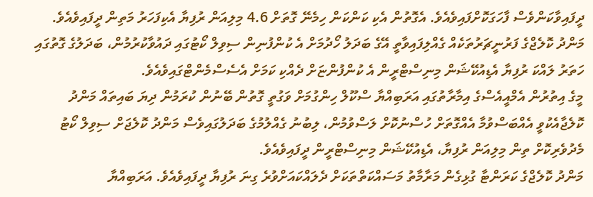ދީފައިވާކަންވެސް ފާހަގަކޮށްފައިވެއެވެ. އެގޮތުން އެކި ކަންކަން ހިމެނޭ ގޮތަށް 4.6 މިލިއަން ރުފިޔާ އެކިފަހަރު މަތިން ދީފައިވެއެވެ.
މަންދު ކޮލެޖްގެ ފަރުނީޗަރުތަކެއް ގެއްލިފައިވާތީ އޭގެ ބަދަލު ހޯދުމަށް އެ ކުންފުނިން ސިވިލް ކޯޓުގައި ދައުވާކުރުމުން، ބަދަލުގެ ގޮތުގައި ހަތަރު ލައްކަ ރުފިޔާ އެޑިއުކޭޝަން މިނިސްޓްރީން އެ ކުންފުންޏަށް ދެއްކި ކަމަށް އެސެސްމެންޓްގައިވެއެވެ.
މީގެ އިތުރުން އެމްއީއެސްގެ އިމާރާތުގައި އަރަބިއްޔާ ސްކޫލް ހިންގުމަށް ވަގުތީ ގޮތުން ބޭނުން ކުރަމުން ދިޔަ ބައިތައް މަންދު ކޮލެޖާއެކުވީ އެއްބަސްވުމާ އެއްގޮތަށް ހުސްނުކޮށް ލަސްވުމުން، ލިބުނު ގެއްލުމުގެ ބަދަލުގައިވެސް މަންދު ކޮލެޖަށް ސިވިލް ކޯޓު މެދުވެރިކޮށް ތިން މިލިއަން ރުފިޔާ، އެޑިއުކޭޝަން މިނިސްޓްރީން ދީފައިވެއެވެ.
މަންދު ކޮލެޖްގެ ކަރަންޓާ ގުޅިގެން މަރާމާތު މަސައްކަތްތަކަށް ދެލައްކައަށްވުރެ ގިނަ ރުފިޔާ ދީފައިވެއެވެ. އަރަބިއްޔާ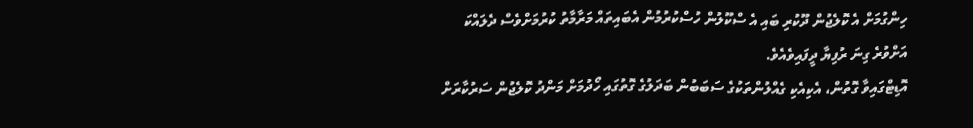ހިންގުމަށް އެ ކޮލެޖުން ދޫކުރި ބައި އެ ސްކޫލުން ހުސްކުރުމުން އެބައިތައް މަރާމާތު ކުރުމަށްވެސް ދެލައްކަ އަށްވުރެ ގިނަ ރުފިޔާ ދީފައިވެއެވެ.
އޮޑިޓްގައިވާ ގޮތުން، އެކިއެކި ގެއްލުންތަކުގެ ސަބަބުން ބަދަލުގެ ގޮތުގައި ހޯދުމަށް މަންދު ކޮލެޖުން ސަރުކާރަށް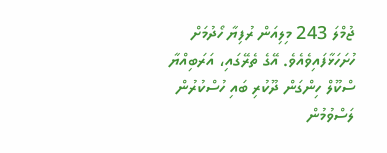ޖުމްލަ 243 މިލިއަން ރުފިޔާ ހޯދުމަށް ހުށަހަޅާފައިވެއެވެ. އޭގެ ތެރޭގައި، އަރަބިއްޔާ ސްކޫލް ހިންގަން ދޫކުރި ބައި ހުސްކުރުން ލަސްވުމުން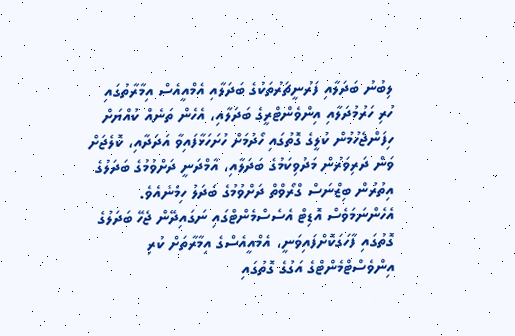ލިބުނު ބަދަލާއި ފަރުނީޗަރުތަކުގެ ބަދަލާއި އެމްއީއެސް އިމާރާތުގައި ހުރި ހަރުމުދަލާއި އިންވެންޓްރީގެ ބަދަލާއި، އެހެން ތަނެއް ކުއްޔަށް ހިފަންޖެހުމުން ކުލީގެ ގޮތުގައި ހޯދުމަށް ހުށަހަޅާފައިވާ އަދަދާއި، ކޮލެޖަށް ވަން ދަރިވަރުން މަދުވިކަމުގެ ބަދަލާއި، އާމްދަނީ ދަށްވުމުގެ ބަދަލުގެ އިތުރުން ބިޒްނަސް ގްރޯވްތް ދަށްވުމުގެ ބަދަލު ހިމެނެއެވެ.
އެހެންނަމަވެސް އޮޑިޓް އެސެސްމެންޓްގައި ނަގައިދޭން ޖެހޭ ބަދަލުގެ ގޮތުގައި ފާހަގަކޮށްފައިވަނީ، އެމްއީއެސްގެ އިމާރާތަށް ކުރި އިންވެސްޓްމެންޓްގެ އަގުގެ ގޮތުގައި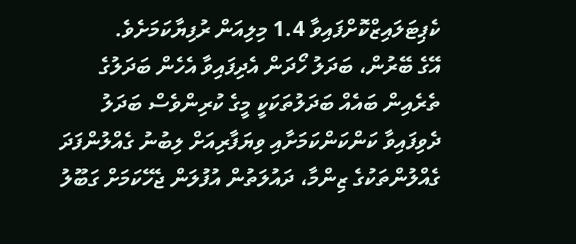ކެޕިޓަލައިޒްކޮށްފައިވާ 1.4 މިލިއަން ރުފިޔާކަމަށެވެ.
އޭގެ ބޭރުން، ބަދަލު ހޯދަން އެދިފައިވާ އެހެން ބަދަލުގެ ތެރެއިން ބައެއް ބަދަލުތަކަކީ މީގެ ކުރިންވެސް ބަދަލު ދެވިފައިވާ ކަންކަންކަމަށާއި ވިޔަފާރިއަށް ލިބުނު ގެއްލުންފަދަ ގެއްލުންތަކުގެ ޒިންމާ، ދައުލަތުން އުފުލަން ޖެހޭކަމަށް ގަބޫލު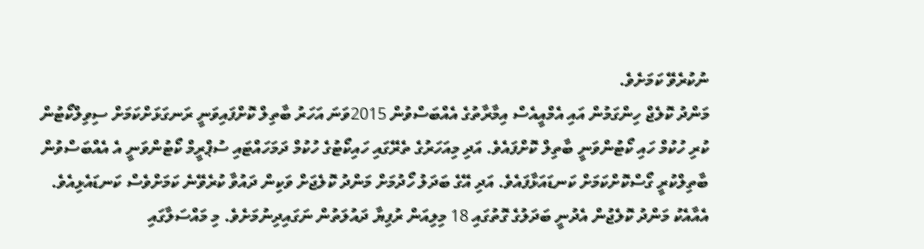ނުކުރެވޭ ކަމަށެވެ.
މަންދު ކޮލެޖް ހިންގަމުން އައި އެމްއީއެސް އިމާރާތުގެ އެއްބަސްވުން 2015ވަނަ އަހަރު ބާތިލް ކޮށްފައިވަނީ ރަނގަޅަށްކަމަށް ސިވިލްކޯޓުން ކުރި ހުކުމް ހައި ކޯޓުންވަނީ ބާތިލް ކޮށްފައެވެ. އަދި މިއަހަރުގެ ތެރޭގައި ހައިކޯޓުގެ ހުކުމް ދަމަހައްޓައި ސުޕްރީމް ކޯޓުންވަނީ އެ އެއްބަސްވުން ބާތިލްކުރީ ގޯސްކޮށްކަމަށް ކަނޑައަޅާފައެވެ. އަދި އޭގެ ބަދަލު ހޯދުމަށް މަންދު ކޮލެޖަށް ވަކިން ދައުވާ ކުރެވޭނެ ކަމަށްވެސް ކަނޑައެޅިއެވެ.
އެއާއެކު މަންދު ކޮލެޖުން އެދުނީ ބަދަލުގެ ގޮތުގައި 18 މިލިއަން ރުފިޔާ ދައުލަތުން ނަގައިދިނުމަށެވެ. މި މައްސަލާގައި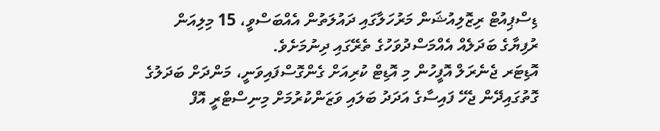ޑިސްޕިއުޓް ރިޒޮލިއުޝަން މަރުހަލާގައި ދައުލަތުން އެއްބަސްވީ، 15 މިލިއަން ރުފިޔާގެ ބަދަލެއް އެއްމަސްދުވަހުގެ ތެރޭގައި ދިނުމަށެވެ.
އޮޑިޓަރ ޖެނެރަލް އޮފީހުން މި އޮޑިޓް ކުރިއަށް ގެންގޮސްފައިވަނީ، މަންދަށް ބަދަލުގެ ގޮތުގައިދޭން ޖެހޭ ފައިސާގެ އަދަދު ބަލައި ވަޒަންކުރުމަށް މިނިސްޓްރީ އޮފް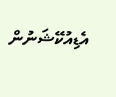އެޑިއުކޭޝަނުން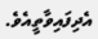އެދިފައިވާތީއެވެ.